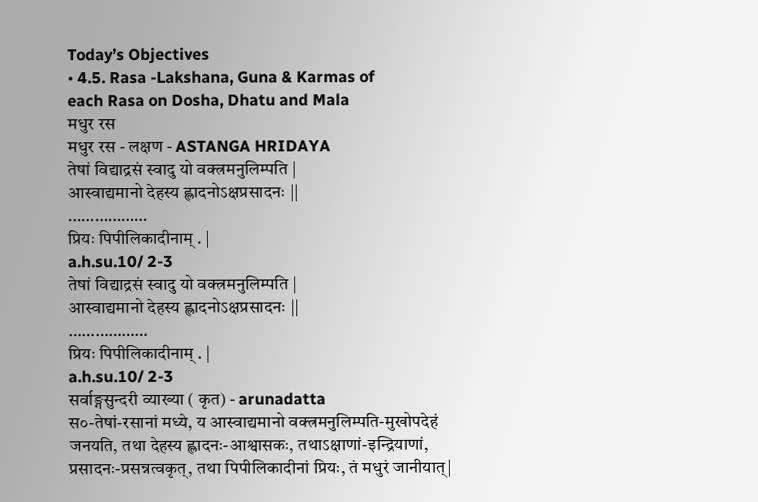Today’s Objectives
• 4.5. Rasa -Lakshana, Guna & Karmas of
each Rasa on Dosha, Dhatu and Mala
मधुर रस
मधुर रस - लक्षण - ASTANGA HRIDAYA
तेषां विद्याद्रसं स्वादु यो वक्त्रमनुलिम्पति |
आस्वाद्यमानो देहस्य ह्लादनोऽक्षप्रसादनः ||
………………
प्रियः पिपीलिकादीनाम् . |
a.h.su.10/ 2-3
तेषां विद्याद्रसं स्वादु यो वक्त्रमनुलिम्पति |
आस्वाद्यमानो देहस्य ह्लादनोऽक्षप्रसादनः ||
………………
प्रियः पिपीलिकादीनाम् . |
a.h.su.10/ 2-3
सर्वाङ्गसुन्दरी व्याख्या ( कृत) - arunadatta
स०-तेषां-रसानां मध्ये, य आस्वाद्यमानो वक्त्रमनुलिम्पति-मुखोपदेहं
जनयति, तथा देहस्य ह्लादनः-आश्वासकः, तथाऽक्षाणां-इन्द्रियाणां,
प्रसादनः-प्रसन्नत्वकृत्, तथा पिपीलिकादीनां प्रियः, तं मधुरं जानीयात्|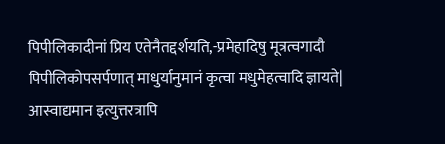पिपीलिकादीनां प्रिय एतेनैतद्दर्शयति,-प्रमेहादिषु मूत्रत्वगादौ
पिपीलिकोपसर्पणात् माधुर्यानुमानं कृत्वा मधुमेहत्वादि ज्ञायते|
आस्वाद्यमान इत्युत्तरत्रापि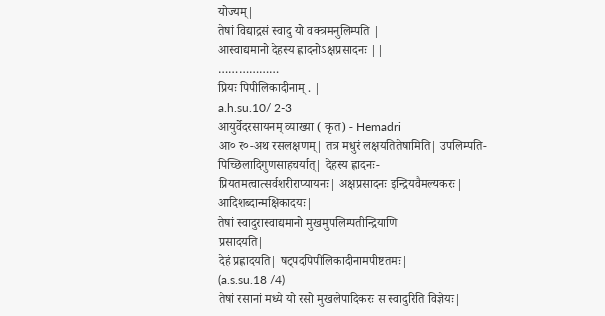योज्यम्|
तेषां विद्याद्रसं स्वादु यो वक्त्रमनुलिम्पति |
आस्वाद्यमानो देहस्य ह्लादनोऽक्षप्रसादनः ||
………………
प्रियः पिपीलिकादीनाम् . |
a.h.su.10/ 2-3
आयुर्वेदरसायनम् व्याख्या ( कृत) - Hemadri
आ० र०-अथ रसलक्षणम्| तत्र मधुरं लक्षयतितेषामिति| उपलिम्पति-
पिच्छिलादिगुणसाहचर्यात्| देहस्य ह्लादनः-
प्रियतमत्वात्सर्वशरीराप्यायनः| अक्षप्रसादनः इन्द्रियवैमल्यकरः|
आदिशब्दान्मक्षिकादयः|
तेषां स्वादुरास्वाद्यमानो मुखमुपलिम्पतीन्द्रियाणि
प्रसादयति|
देहं प्रह्लादयति| षट्पदपिपीलिकादीनामपीष्टतमः|
(a.s.su.18 /4)
तेषां रसानां मध्ये यो रसो मुखलेपादिकरः स स्वादुरिति विज्ञेयः|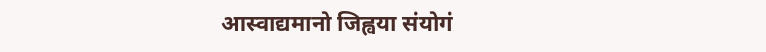आस्वाद्यमानो जिह्वया संयोगं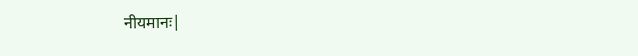नीयमानः|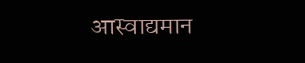आस्वाद्यमान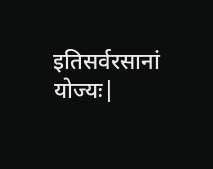इतिसर्वरसानां योज्यः|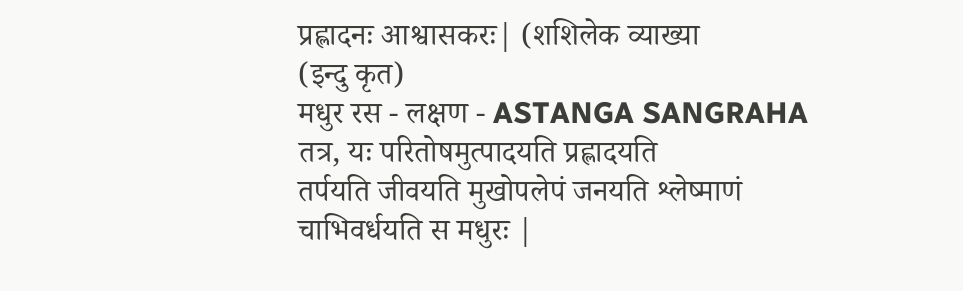प्रह्लादनः आश्वासकरः| (शशिलेक व्याख्या
(इन्दु कृत)
मधुर रस - लक्षण - ASTANGA SANGRAHA
तत्र, यः परितोषमुत्पादयति प्रह्लादयति
तर्पयति जीवयति मुखोपलेपं जनयति श्लेष्माणं
चाभिवर्धयति स मधुरः |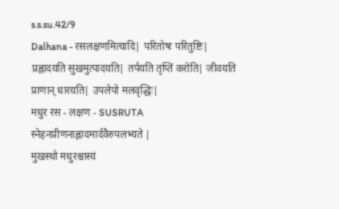s.s.su.42/9
Dalhana - रसलक्षणमित्यादि| परितोषः परितुष्टिः|
प्रह्लादयति सुखमुत्पादयति| तर्पयति तृप्तिं करोति| जीवयति
प्राणान् धारयति| उपलेपो मलवृद्धिः|
मधुर रस - लक्षण - SUSRUTA
स्नेहनप्रीणनाह्लादमार्दवैरुपलभ्यते |
मुखस्थो मधुरश्चास्यं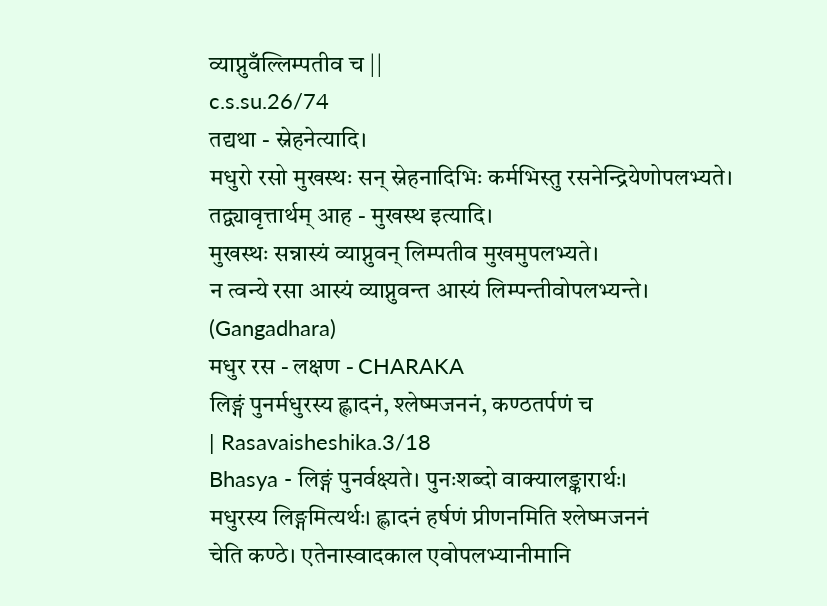व्याप्नुवँल्लिम्पतीव च ||
c.s.su.26/74
तद्यथा - स्नेहनेत्यादि।
मधुरो रसो मुखस्थः सन् स्नेहनादिभिः कर्मभिस्तु रसनेन्द्रियेणोपलभ्यते।
तद्व्यावृत्तार्थम् आह - मुखस्थ इत्यादि।
मुखस्थः सन्नास्यं व्याप्नुवन् लिम्पतीव मुखमुपलभ्यते।
न त्वन्ये रसा आस्यं व्याप्नुवन्त आस्यं लिम्पन्तीवोपलभ्यन्ते।
(Gangadhara)
मधुर रस - लक्षण - CHARAKA
लिङ्गं पुनर्मधुरस्य ह्लादनं, श्लेष्मजननं, कण्ठतर्पणं च
| Rasavaisheshika.3/18
Bhasya - लिङ्गं पुनर्वक्ष्यते। पुनःशब्दो वाक्यालङ्कारार्थः।
मधुरस्य लिङ्गमित्यर्थः। ह्लादनं हर्षणं प्रीणनमिति श्लेष्मजननं
चेति कण्ठे। एतेनास्वादकाल एवोपलभ्यानीमानि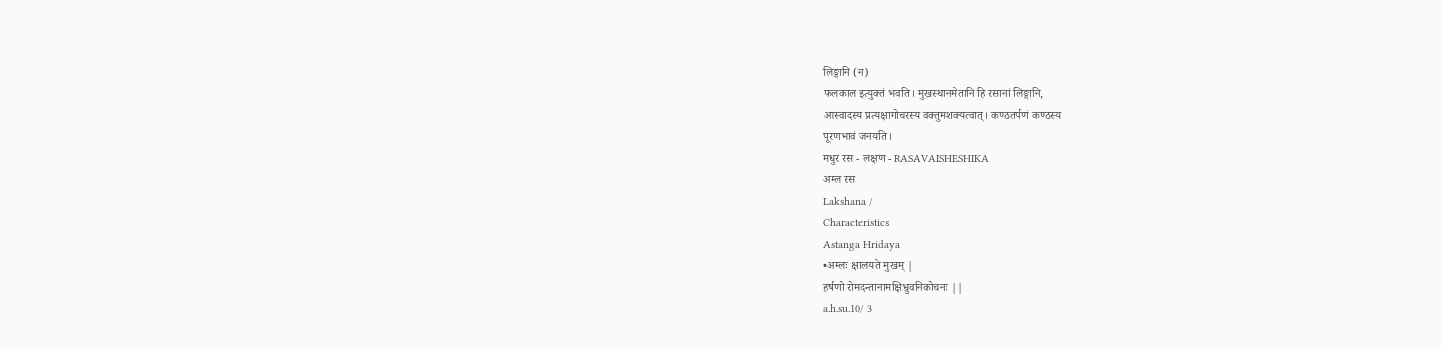लिङ्गानि (न)
फलकाल इत्युक्तं भवति। मुखस्थानमेतानि हि रसानां लिङ्गानि,
आस्वादस्य प्रत्यक्षागोचरस्य वक्तुमशक्यत्वात्। कण्ठतर्पणं कण्ठस्य
पूरणभावं जनयति।
मधुर रस - लक्षण - RASAVAISHESHIKA
अम्ल रस
Lakshana /
Characteristics
Astanga Hridaya
•अम्लः क्षालयते मुखम् |
हर्षणो रोमदन्तानामक्षिभ्रुवनिकोचनः ||
a.h.su.10/ 3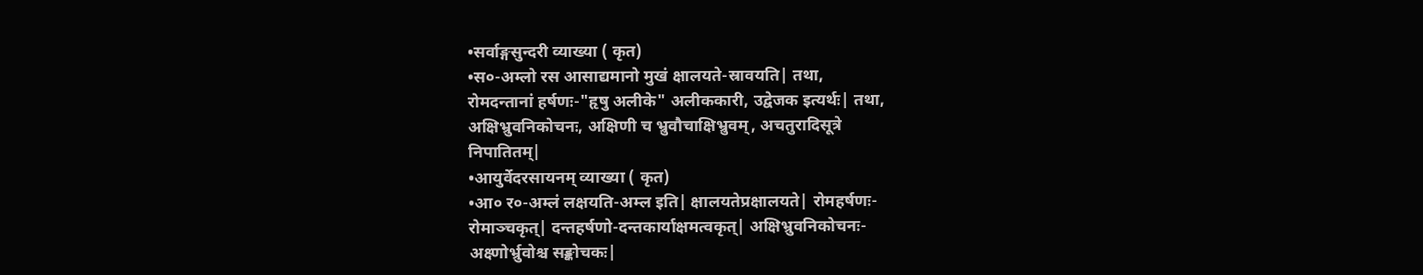•सर्वाङ्गसुन्दरी व्याख्या ( कृत)
•स०-अम्लो रस आसाद्यमानो मुखं क्षालयते-स्रावयति| तथा,
रोमदन्तानां हर्षणः-"हृषु अलीके" अलीककारी, उद्वेजक इत्यर्थः| तथा,
अक्षिभ्रुवनिकोचनः, अक्षिणी च भ्रुवौचाक्षिभ्रुवम्, अचतुरादिसूत्रे
निपातितम्|
•आयुर्वेदरसायनम् व्याख्या ( कृत)
•आ० र०-अम्लं लक्षयति-अम्ल इति| क्षालयतेप्रक्षालयते| रोमहर्षणः-
रोमाञ्चकृत्| दन्तहर्षणो-दन्तकार्याक्षमत्वकृत्| अक्षिभ्रुवनिकोचनः-
अक्ष्णोर्भ्रुवोश्च सङ्कोचकः|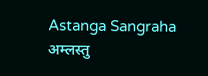Astanga Sangraha
अम्लस्तु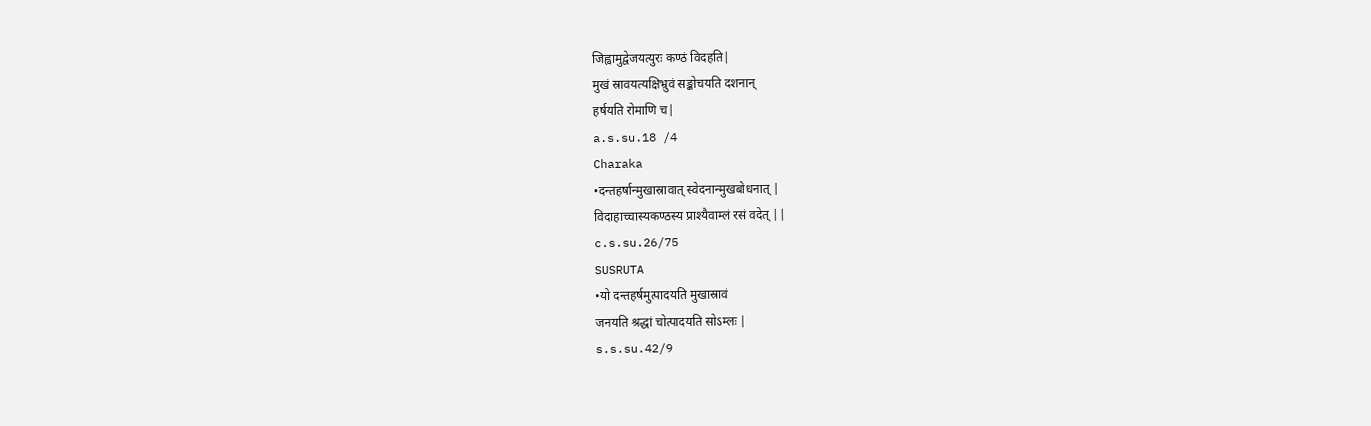जिह्वामुद्वेजयत्युरः कण्ठं विदहति|
मुखं स्रावयत्यक्षिभ्रुवं सङ्कोचयति दशनान्
हर्षयति रोमाणि च|
a.s.su.18 /4
Charaka
•दन्तहर्षान्मुखास्रावात् स्वेदनान्मुखबोधनात् |
विदाहाच्चास्यकण्ठस्य प्राश्यैवाम्लं रसं वदेत् ||
c.s.su.26/75
SUSRUTA
•यो दन्तहर्षमुत्पादयति मुखास्रावं
जनयति श्रद्धां चोत्पादयति सोऽम्लः |
s.s.su.42/9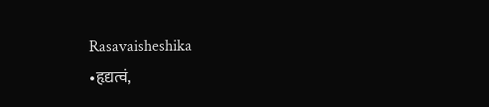Rasavaisheshika
•हृद्यत्वं,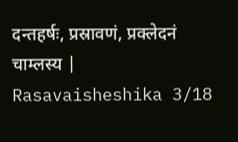दन्तहर्षः, प्रस्रावणं, प्रक्लेदनं
चाम्लस्य | Rasavaisheshika 3/18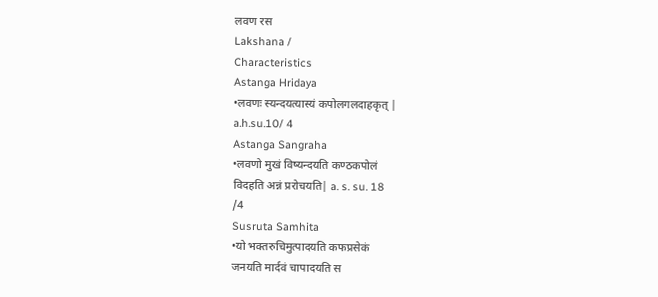लवण रस
Lakshana /
Characteristics
Astanga Hridaya
•लवणः स्यन्दयत्यास्यं कपोलगलदाहकृत् |
a.h.su.10/ 4
Astanga Sangraha
•लवणो मुखं विष्यन्दयति कण्ठकपोलं
विदहति अन्नं प्ररोचयति| a. s. su. 18
/4
Susruta Samhita
•यो भक्तरुचिमुत्पादयति कफप्रसेकं
जनयति मार्दवं चापादयति स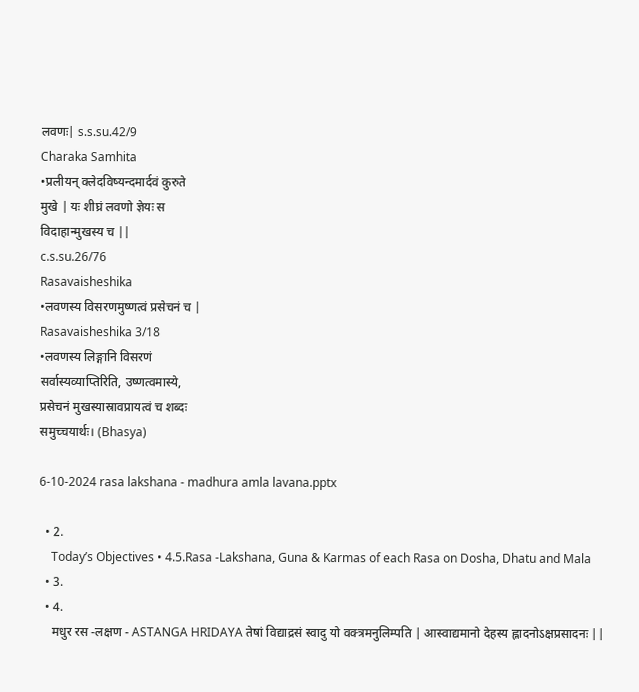लवणः| s.s.su.42/9
Charaka Samhita
•प्रलीयन् क्लेदविष्यन्दमार्दवं कुरुते
मुखे | यः शीघ्रं लवणो ज्ञेयः स
विदाहान्मुखस्य च ||
c.s.su.26/76
Rasavaisheshika
•लवणस्य विसरणमुष्णत्वं प्रसेचनं च |
Rasavaisheshika 3/18
•लवणस्य लिङ्गानि विसरणं
सर्वास्यव्याप्तिरिति, उष्णत्वमास्ये,
प्रसेचनं मुखस्यास्रावप्रायत्वं च शब्दः
समुच्चयार्थः। (Bhasya)

6-10-2024 rasa lakshana - madhura amla lavana.pptx

  • 2.
    Today’s Objectives • 4.5.Rasa -Lakshana, Guna & Karmas of each Rasa on Dosha, Dhatu and Mala
  • 3.
  • 4.
    मधुर रस -लक्षण - ASTANGA HRIDAYA तेषां विद्याद्रसं स्वादु यो वक्त्रमनुलिम्पति | आस्वाद्यमानो देहस्य ह्लादनोऽक्षप्रसादनः ||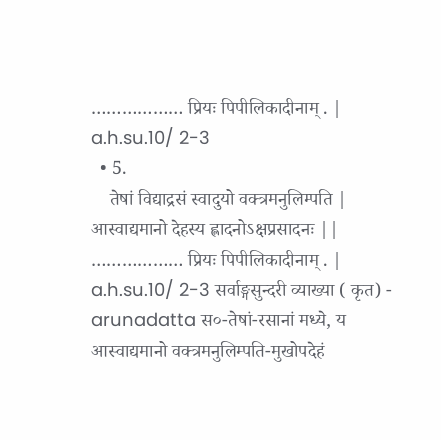……………… प्रियः पिपीलिकादीनाम् . | a.h.su.10/ 2-3
  • 5.
    तेषां विद्याद्रसं स्वादुयो वक्त्रमनुलिम्पति | आस्वाद्यमानो देहस्य ह्लादनोऽक्षप्रसादनः || ……………… प्रियः पिपीलिकादीनाम् . | a.h.su.10/ 2-3 सर्वाङ्गसुन्दरी व्याख्या ( कृत) - arunadatta स०-तेषां-रसानां मध्ये, य आस्वाद्यमानो वक्त्रमनुलिम्पति-मुखोपदेहं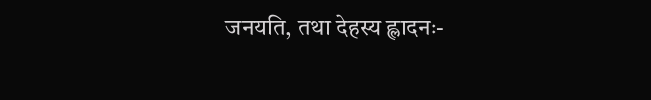जनयति, तथा देहस्य ह्लादनः-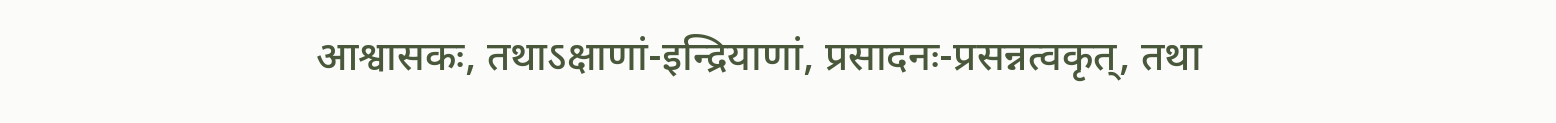आश्वासकः, तथाऽक्षाणां-इन्द्रियाणां, प्रसादनः-प्रसन्नत्वकृत्, तथा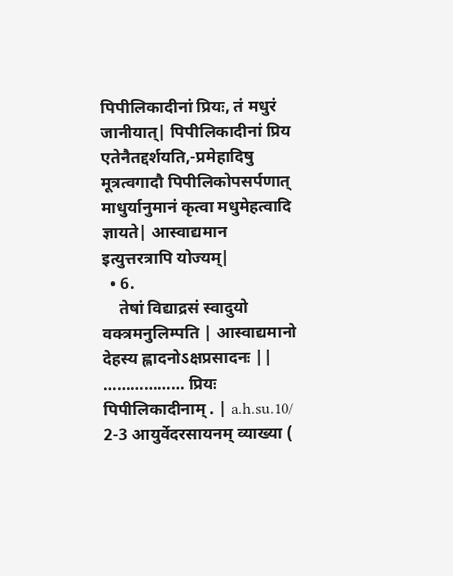पिपीलिकादीनां प्रियः, तं मधुरं जानीयात्| पिपीलिकादीनां प्रिय एतेनैतद्दर्शयति,-प्रमेहादिषु मूत्रत्वगादौ पिपीलिकोपसर्पणात् माधुर्यानुमानं कृत्वा मधुमेहत्वादि ज्ञायते| आस्वाद्यमान इत्युत्तरत्रापि योज्यम्|
  • 6.
    तेषां विद्याद्रसं स्वादुयो वक्त्रमनुलिम्पति | आस्वाद्यमानो देहस्य ह्लादनोऽक्षप्रसादनः || ……………… प्रियः पिपीलिकादीनाम् . | a.h.su.10/ 2-3 आयुर्वेदरसायनम् व्याख्या (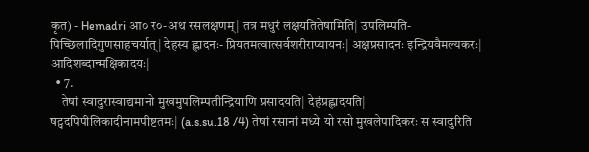कृत) - Hemadri आ० र०-अथ रसलक्षणम्| तत्र मधुरं लक्षयतितेषामिति| उपलिम्पति- पिच्छिलादिगुणसाहचर्यात्| देहस्य ह्लादनः- प्रियतमत्वात्सर्वशरीराप्यायनः| अक्षप्रसादनः इन्द्रियवैमल्यकरः| आदिशब्दान्मक्षिकादयः|
  • 7.
    तेषां स्वादुरास्वाद्यमानो मुखमुपलिम्पतीन्द्रियाणि प्रसादयति| देहंप्रह्लादयति| षट्पदपिपीलिकादीनामपीष्टतमः| (a.s.su.18 /4) तेषां रसानां मध्ये यो रसो मुखलेपादिकरः स स्वादुरिति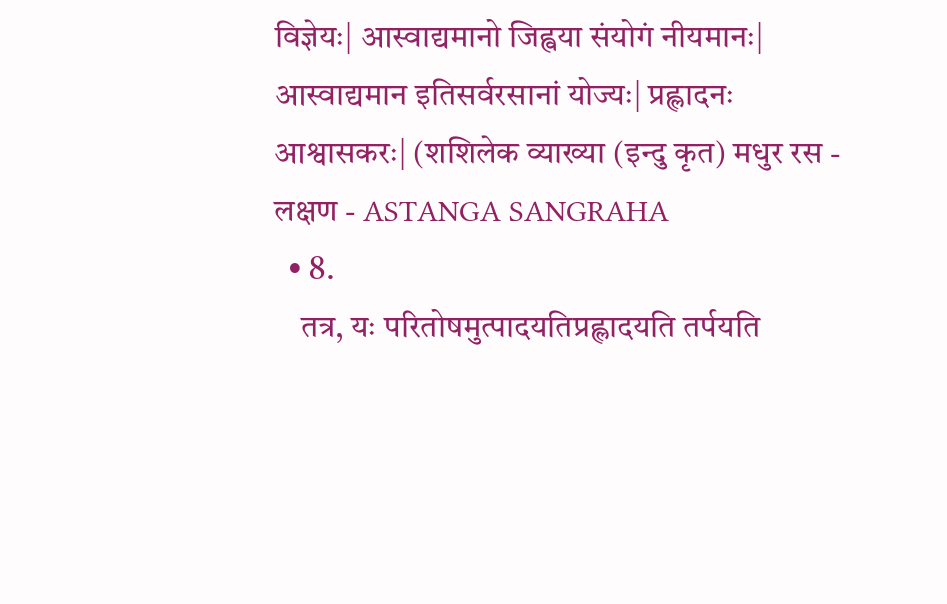विज्ञेयः| आस्वाद्यमानो जिह्वया संयोगं नीयमानः| आस्वाद्यमान इतिसर्वरसानां योज्यः| प्रह्लादनः आश्वासकरः| (शशिलेक व्याख्या (इन्दु कृत) मधुर रस - लक्षण - ASTANGA SANGRAHA
  • 8.
    तत्र, यः परितोषमुत्पादयतिप्रह्लादयति तर्पयति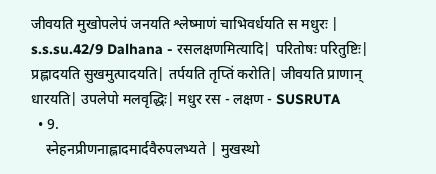जीवयति मुखोपलेपं जनयति श्लेष्माणं चाभिवर्धयति स मधुरः | s.s.su.42/9 Dalhana - रसलक्षणमित्यादि| परितोषः परितुष्टिः| प्रह्लादयति सुखमुत्पादयति| तर्पयति तृप्तिं करोति| जीवयति प्राणान् धारयति| उपलेपो मलवृद्धिः| मधुर रस - लक्षण - SUSRUTA
  • 9.
    स्नेहनप्रीणनाह्लादमार्दवैरुपलभ्यते | मुखस्थो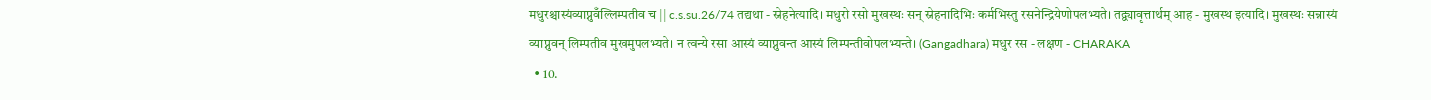मधुरश्चास्यंव्याप्नुवँल्लिम्पतीव च || c.s.su.26/74 तद्यथा - स्नेहनेत्यादि। मधुरो रसो मुखस्थः सन् स्नेहनादिभिः कर्मभिस्तु रसनेन्द्रियेणोपलभ्यते। तद्व्यावृत्तार्थम् आह - मुखस्थ इत्यादि। मुखस्थः सन्नास्यं व्याप्नुवन् लिम्पतीव मुखमुपलभ्यते। न त्वन्ये रसा आस्यं व्याप्नुवन्त आस्यं लिम्पन्तीवोपलभ्यन्ते। (Gangadhara) मधुर रस - लक्षण - CHARAKA
  • 10.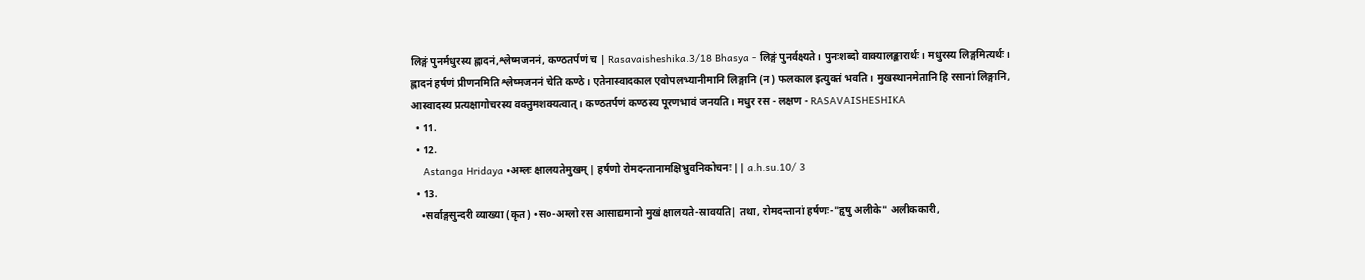लिङ्गं पुनर्मधुरस्य ह्लादनं,श्लेष्मजननं, कण्ठतर्पणं च | Rasavaisheshika.3/18 Bhasya - लिङ्गं पुनर्वक्ष्यते। पुनःशब्दो वाक्यालङ्कारार्थः। मधुरस्य लिङ्गमित्यर्थः। ह्लादनं हर्षणं प्रीणनमिति श्लेष्मजननं चेति कण्ठे। एतेनास्वादकाल एवोपलभ्यानीमानि लिङ्गानि (न) फलकाल इत्युक्तं भवति। मुखस्थानमेतानि हि रसानां लिङ्गानि, आस्वादस्य प्रत्यक्षागोचरस्य वक्तुमशक्यत्वात्। कण्ठतर्पणं कण्ठस्य पूरणभावं जनयति। मधुर रस - लक्षण - RASAVAISHESHIKA
  • 11.
  • 12.
    Astanga Hridaya •अम्लः क्षालयतेमुखम् | हर्षणो रोमदन्तानामक्षिभ्रुवनिकोचनः || a.h.su.10/ 3
  • 13.
    •सर्वाङ्गसुन्दरी व्याख्या (कृत) •स०-अम्लो रस आसाद्यमानो मुखं क्षालयते-स्रावयति| तथा, रोमदन्तानां हर्षणः-"हृषु अलीके" अलीककारी,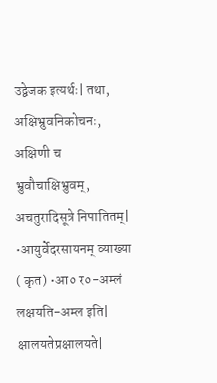उद्वेजक इत्यर्थः| तथा, अक्षिभ्रुवनिकोचनः, अक्षिणी च भ्रुवौचाक्षिभ्रुवम्, अचतुरादिसूत्रे निपातितम्| •आयुर्वेदरसायनम् व्याख्या ( कृत) •आ० र०-अम्लं लक्षयति-अम्ल इति| क्षालयतेप्रक्षालयते|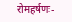रोमहर्षणः-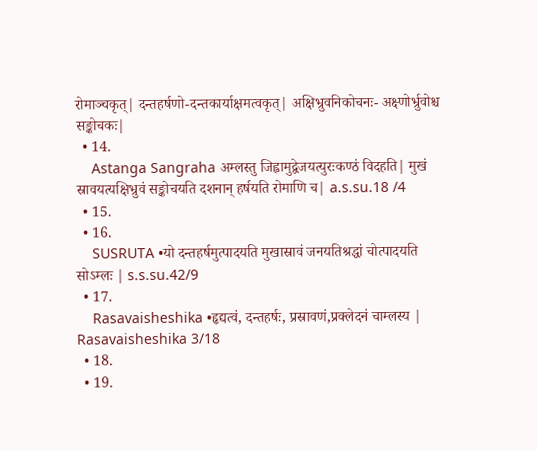रोमाञ्चकृत्| दन्तहर्षणो-दन्तकार्याक्षमत्वकृत्| अक्षिभ्रुवनिकोचनः- अक्ष्णोर्भ्रुवोश्च सङ्कोचकः|
  • 14.
    Astanga Sangraha अम्लस्तु जिह्वामुद्वेजयत्युरःकण्ठं विदहति| मुखं स्रावयत्यक्षिभ्रुवं सङ्कोचयति दशनान् हर्षयति रोमाणि च| a.s.su.18 /4
  • 15.
  • 16.
    SUSRUTA •यो दन्तहर्षमुत्पादयति मुखास्रावं जनयतिश्रद्धां चोत्पादयति सोऽम्लः | s.s.su.42/9
  • 17.
    Rasavaisheshika •हृद्यत्वं, दन्तहर्षः, प्रस्रावणं,प्रक्लेदनं चाम्लस्य | Rasavaisheshika 3/18
  • 18.
  • 19.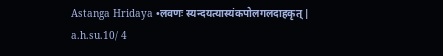Astanga Hridaya •लवणः स्यन्दयत्यास्यंकपोलगलदाहकृत् | a.h.su.10/ 4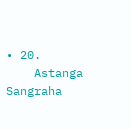• 20.
    Astanga Sangraha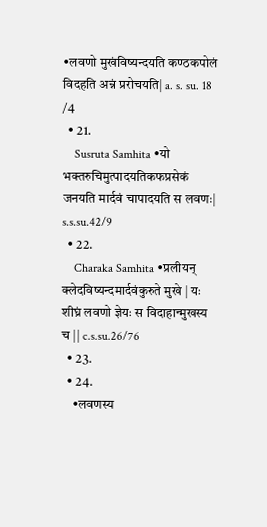•लवणो मुखंविष्यन्दयति कण्ठकपोलं विदहति अन्नं प्ररोचयति| a. s. su. 18 /4
  • 21.
    Susruta Samhita •यो भक्तरुचिमुत्पादयतिकफप्रसेकं जनयति मार्दवं चापादयति स लवणः| s.s.su.42/9
  • 22.
    Charaka Samhita •प्रलीयन् क्लेदविष्यन्दमार्दवंकुरुते मुखे | यः शीघ्रं लवणो ज्ञेयः स विदाहान्मुखस्य च || c.s.su.26/76
  • 23.
  • 24.
    •लवणस्य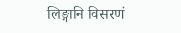लिङ्गानि विसरणं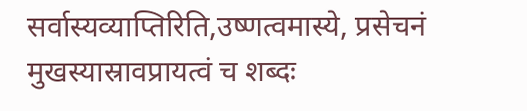सर्वास्यव्याप्तिरिति,उष्णत्वमास्ये, प्रसेचनं मुखस्यास्रावप्रायत्वं च शब्दः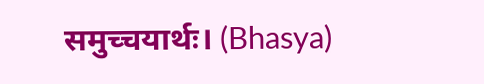समुच्चयार्थः। (Bhasya)